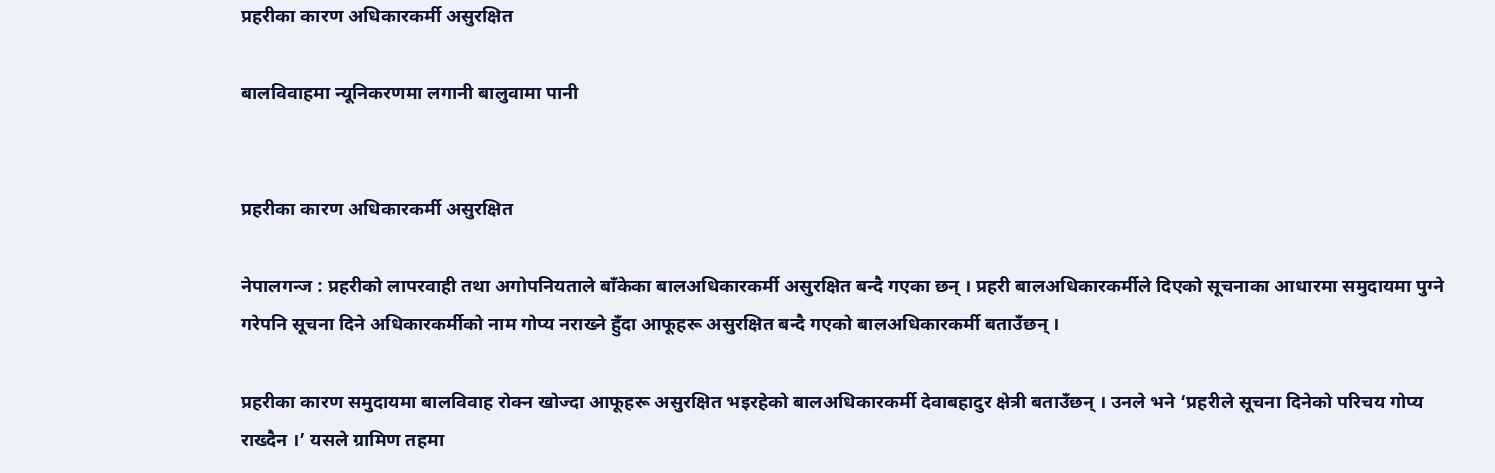प्रहरीका कारण अधिकारकर्मी असुरक्षित

बालविवाहमा न्यूनिकरणमा लगानी बालुवामा पानी


प्रहरीका कारण अधिकारकर्मी असुरक्षित

नेपालगन्ज : प्रहरीको लापरवाही तथा अगोपनियताले बाँकेका बालअधिकारकर्मी असुरक्षित बन्दै गएका छन् । प्रहरी बालअधिकारकर्मीले दिएको सूचनाका आधारमा समुदायमा पुग्ने गरेपनि सूचना दिने अधिकारकर्मीको नाम गोप्य नराख्ने हुँदा आफूहरू असुरक्षित बन्दै गएको बालअधिकारकर्मी बताउँछन् ।

प्रहरीका कारण समुदायमा बालविवाह रोक्न खोज्दा आफूहरू असुरक्षित भइरहेको बालअधिकारकर्मी देवाबहादुर क्षेत्री बताउँछन् । उनले भने ‘प्रहरीले सूचना दिनेको परिचय गोप्य राख्दैन ।’ यसले ग्रामिण तहमा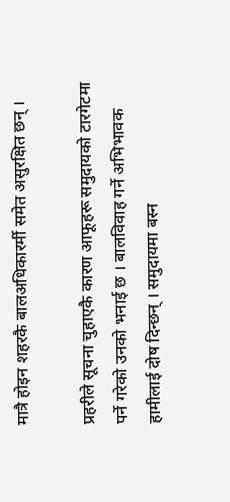मात्रै होइन शहरकै बालअधिकारर्मी समेत असुरक्षित छन् ।

प्रहरीले सूचना चुहाएकै कारण आफूहरू समुदायको टारगेटमा पर्ने गरेको उनको भनाई छ । बालविवाह गर्ने अभिभावक हामीलाई दोष दिन्छन् । समुदायमा बस्न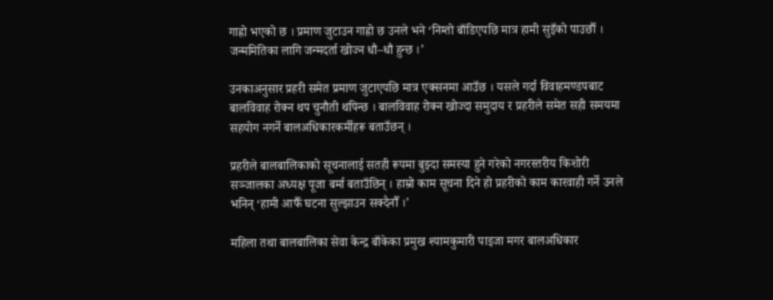गाह्रो भएको छ । प्रमाण जुटाउन गाह्रो छ उनले भने ‘निम्तो बाँडिएपछि मात्र हामी सुइँको पाउछौँ । जन्ममितिका लागि जन्मदर्ता खोज्न धौ–धौ हुन्छ ।’

उनकाअनुसार प्रहरी समेत प्रमाण जुटाएपछि मात्र एक्सनमा आउँछ । यसले गर्दा विवाहमण्डपबाट बालविवाह रोक्न थप चुनौती थपिन्छ । बालविवाह रोक्न खोज्दा समुदाय र प्रहरीले समेत सही समयमा सहयोग नगर्ने बालअधिकारकर्मीहरू बताउँछन् ।

प्रहरीले बालबालिकाको सूचनालाई सतही रूपमा बुझ्दा समस्या हुने गरेको नगरस्तरीय किशोरी सञ्जालका अध्यक्ष पूजा बर्मा बताउँछिन् । हाम्रो काम सूचना दिने हो प्रहरीको काम कारवाही गर्ने उनले भनिन् ‘हामी आफैँ घटना सुल्झाउन सक्दैनौँ ।’

महिला तथा बालबालिका सेवा केन्द्र बाँकेका प्रमुख श्यामकुमारी पाइजा मगर बालअधिकार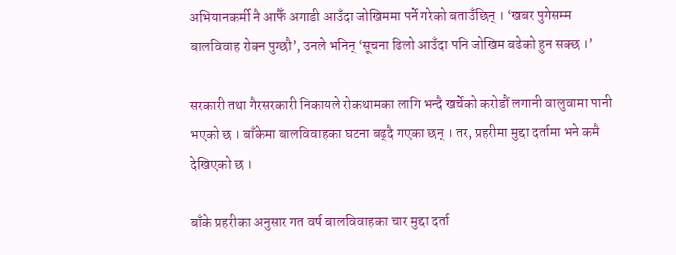अभियानकर्मी नै आफैँ अगाडी आउँदा जोखिममा पर्ने गरेको बताउँछिन् । ‘खबर पुगेसम्म बालविवाह रोक्न पुग्छौ’, उनले भनिन् ‘सूचना ढिलो आउँदा पनि जोखिम बढेको हुन सक्छ ।’

सरकारी तथा गैरसरकारी निकायले रोकथामका लागि भन्दै खर्चेको करोडौं लगानी वालुवामा पानी भएको छ । बाँकेमा बालविवाहका घटना बढ्दै गएका छन् । तर, प्रहरीमा मुद्दा दर्तामा भने कमै देखिएको छ ।

बाँके प्रहरीका अनुसार गत वर्ष बालविवाहका चार मुद्दा दर्ता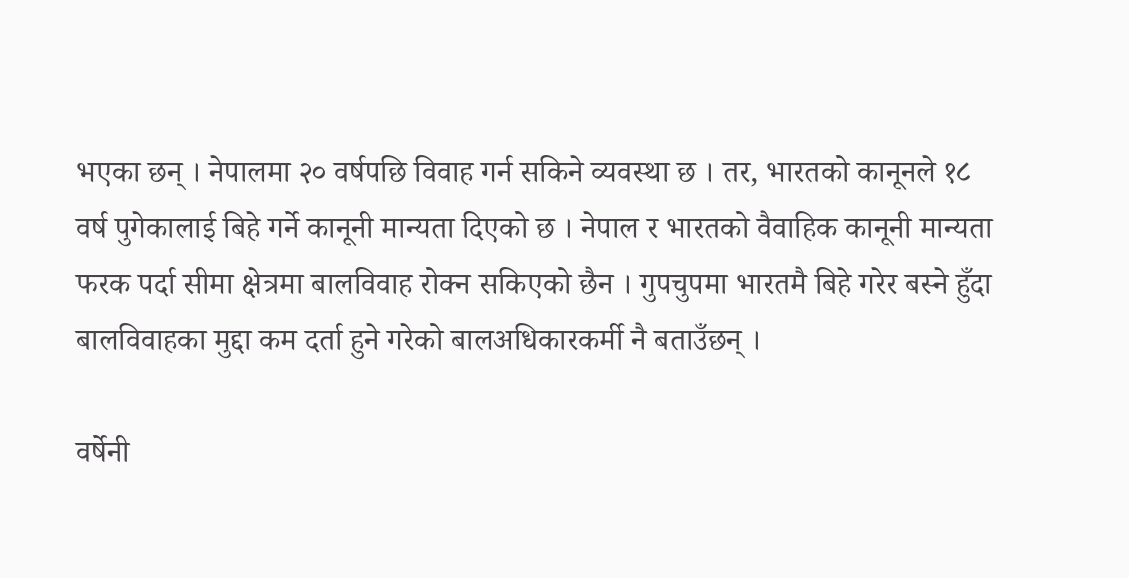भएका छन् । नेपालमा २० वर्षपछि विवाह गर्न सकिने व्यवस्था छ । तर, भारतको कानूनले १८ वर्ष पुगेकालाई बिहे गर्ने कानूनी मान्यता दिएको छ । नेपाल र भारतको वैवाहिक कानूनी मान्यता फरक पर्दा सीमा क्षेत्रमा बालविवाह रोक्न सकिएको छैन । गुपचुपमा भारतमै बिहे गरेर बस्ने हुँदा बालविवाहका मुद्दा कम दर्ता हुने गरेको बालअधिकारकर्मी नै बताउँछन् ।

वर्षेनी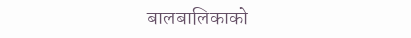बालबालिकाको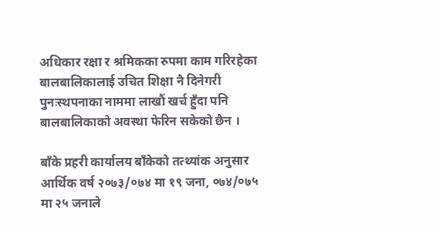अधिकार रक्षा र श्रमिकका रुपमा काम गरिरहेका बालबालिकालाई उचित शिक्षा नै दिनेगरी पुनःस्थपनाका नाममा लाखौं खर्च हुँदा पनि बालबालिकाको अवस्था फेरिन सकेको छैन ।

बाँके प्रहरी कार्यालय बाँकेको तत्थ्यांक अनुसार आर्थिक वर्ष २०७३/०७४ मा १९ जना, ०७४/०७५ मा २५ जनाले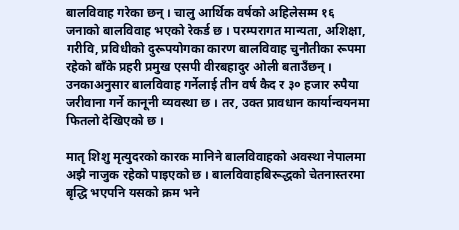बालविवाह गरेका छन् । चालु आर्थिक वर्षको अहिलेसम्म १६ जनाको बालविवाह भएको रेकर्ड छ । परम्परागत मान्यता, अशिक्षा, गरीवि, प्रविधीको दुरूपयोगका कारण बालविवाह चुनौतीका रूपमा रहेको बाँके प्रहरी प्रमुख एसपी वीरबहादुर ओली बताउँछन् । उनकाअनुसार बालविवाह गर्नेलाई तीन वर्ष कैद र ३० हजार रुपैया जरीवाना गर्ने कानूनी व्यवस्था छ । तर, उक्त प्रावधान कार्यान्वयनमा फितलो देखिएको छ ।

मातृ शिशु मृत्युदरको कारक मानिने बालविवाहको अवस्था नेपालमा अझै नाजुक रहेको पाइएको छ । बालविवाहबिरूद्धको चेतनास्तरमा बृद्धि भएपनि यसको क्रम भने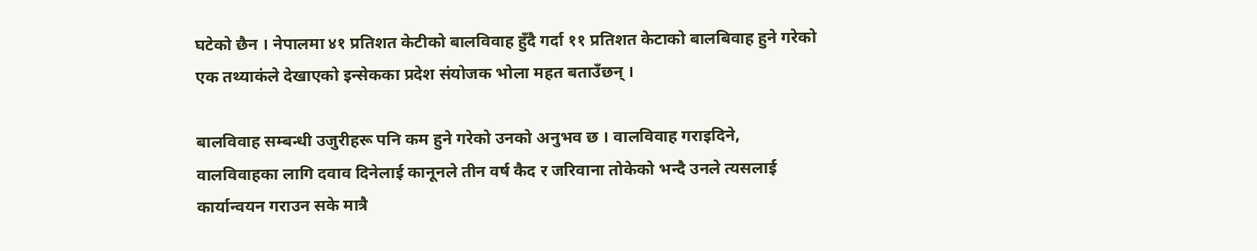घटेको छैन । नेपालमा ४१ प्रतिशत केटीको बालविवाह हुँदै गर्दा ११ प्रतिशत केटाको बालबिवाह हुने गरेको एक तथ्याकंले देखाएको इन्सेकका प्रदेश संयोजक भोला महत बताउँछन् ।

बालविवाह सम्बन्धी उजुरीहरू पनि कम हुने गरेको उनको अनुभव छ । वालविवाह गराइदिने, वालविवाहका लागि दवाव दिनेलाई कानूनले तीन वर्ष कैद र जरिवाना तोकेको भन्दै उनले त्यसलाई कार्यान्वयन गराउन सके मात्रै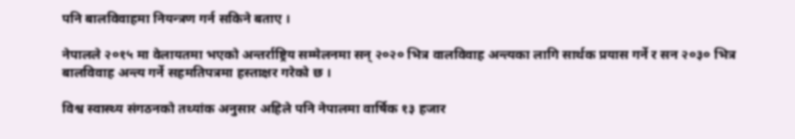पनि बालविवाहमा नियन्त्रण गर्न सकिने बताए ।

नेपालले २०१५ मा वेलायतमा भएको अन्तर्राष्ट्रिय सम्मेलनमा सन् २०२० भित्र वालविवाह अन्त्यका लागि सार्थक प्रयास गर्ने र सन २०३० भित्र बालविवाह अन्त्य गर्ने सहमतिपत्रमा हस्ताक्षर गरेको छ ।

विश्व स्वास्थ्य संगठनको तथ्यांक अनुसार अहिले पनि नेपालमा वार्षिक १३ हजार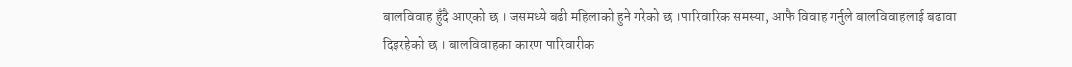बालविवाह हुँदै आएको छ । जसमध्ये बढी महिलाको हुने गरेको छ ।पारिवारिक समस्या, आफै विवाह गर्नुले बालविवाहलाई बढावा दिइरहेको छ । बालविवाहका कारण पारिवारीक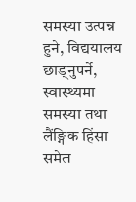समस्या उत्पन्न हुने, विद्ययालय छाड्नुपर्ने, स्वास्थ्यमा समस्या तथा लैंङ्गिक हिंसा समेत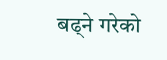बढ्ने गरेको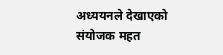अध्ययनले देखाएको संयोजक महत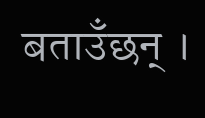बताउँछन् ।